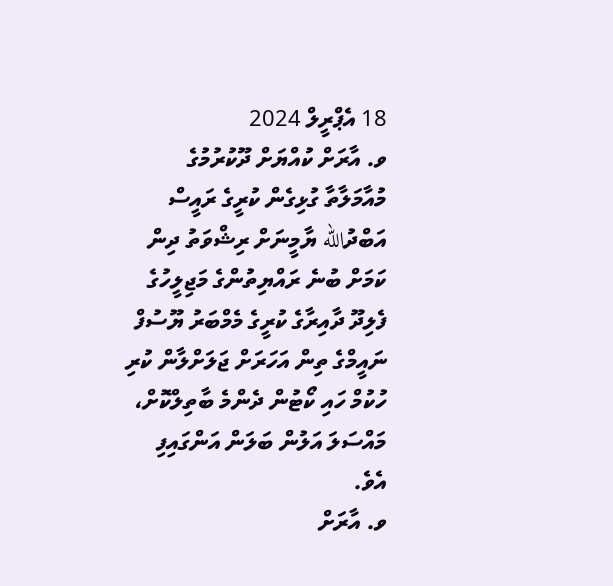18 އެޕްރީލް 2024
ވ. އާރަށް ކުއްޔަށް ދޫކުރުމުގެ މުއާމަލާތާ ގުޅިގެން ކުރީގެ ރައީސް އަބްދުالله ޔާމީނަށް ރިޝްވަތު ދިން ކަމަށް ބުނެ ރައްޔިތުންގެ މަޖިލީހުގެ ފެލިދޫ ދާއިރާގެ ކުރީގެ މެމްބަރު ޔޫސުފް ނައީމްގެ ތިން އަހަރަށް ޖަލަށްލާން ކުރި ހުކުމް ހައި ކޯޓުން ދެންމެ ބާތިލްކޮށް، މައްސަލަ އަލުން ބަލަން އަންގައިފި އެވެ.
ވ. އާރަށް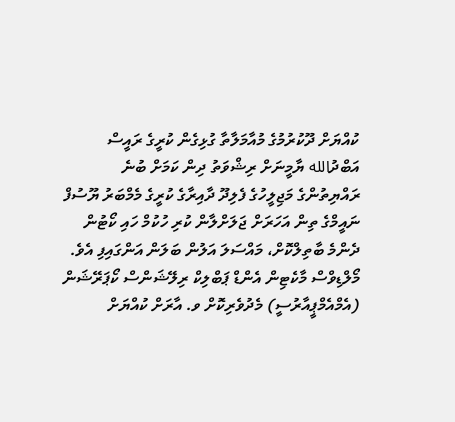ކުއްޔަށް ދޫކުރުމުގެ މުއާމަލާތާ ގުޅިގެން ކުރީގެ ރައީސް އަބްދުالله ޔާމީނަށް ރިޝްވަތު ދިން ކަމަށް ބުނެ ރައްޔިތުންގެ މަޖިލީހުގެ ފެލިދޫ ދާއިރާގެ ކުރީގެ މެމްބަރު ޔޫސުފް ނައީމްގެ ތިން އަހަރަށް ޖަލަށްލާން ކުރި ހުކުމް ހައި ކޯޓުން ދެންމެ ބާތިލްކޮށް، މައްސަލަ އަލުން ބަލަން އަންގައިފި އެވެ.
މޯލްޑިވްސް މާކެޓިން އެންޑް ޕަބްލިކް ރިލޭޝަންސް ކޯޕަރޭޝަން (އެމްއެމްޕީއާރުސީ) މެދުވެރިކޮށް ވ. އާރަށް ކުއްޔަށް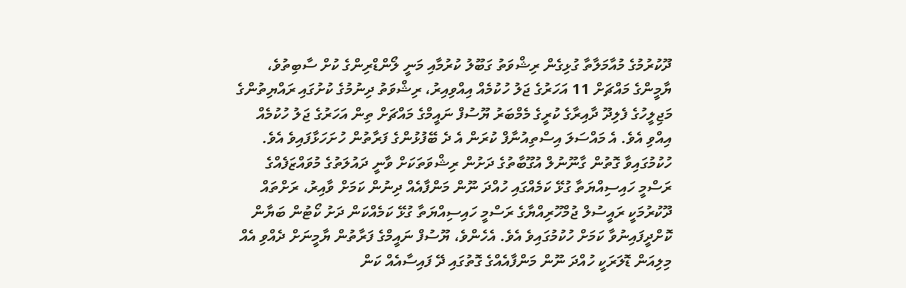ދޫކުރުމުގެ މުއާމަލާތާ ގުޅިގެން ރިޝްވަތު ގަބޫލު ކުރުމާއި މަނީ ލޯންޑްރިންގެ ކުށް ސާބިތުވެ، ޔާމީންގެ މައްޗަށް 11 އަހަރުގެ ޖަލު ހުކުމެއް އިއްވިއިރު، ރިޝްވަތު ދިނުމުގެ ކުށުގައި ރައްޔިތުންގެ މަޖިލީހުގެ ފެލިދޫ ދާއިރާގެ ކުރީގެ މެމްބަރު ޔޫސުފް ނައީމްގެ މައްޗަށް ތިން އަހަރުގެ ޖަލު ހުކުމެއް އިއްވި އެވެ. އެ މައްސަލަ އިސްތިއުނާފް ކުރަން އެ ދެ ބޭފުޅުންގެ ފަރާތުން ހުށަހަޅާފައިވެ އެވެ.
ހުކުމުގައިވާ ގޮތުން ގާނޫނުލް އުގޫބާތުގެ ދަށުން ރިޝްވަތަކަށް ވާނީ ދައުލަތުގެ މުވައްޒަފެއްގެ ރަސްމީ ހައިސިއްޔަތާ ގުޅޭ ކަމެއްގައި ހުއްދަ ނޫން މަންފާއެއް ދިނުން ކަމަށް ވާއިރު، ރަށްތައް ދޫކުރުމަކީ ރައީސުލް ޖުމްހޫރިއްޔާގެ ރަސްމީ ހައިސިއްޔަތާ ގުޅޭ ކަމެއްކަން ދަށު ކޯޓުން ބަޔާން ކޮށްދީފައިނުވާ ކަމަށް ހުކުމުގައިވެ އެވެ. އެހެންވެ، ޔޫސުފް ނައީމްގެ ފަރާތުން ޔާމީނަށް ދެއްވި އެއް މިލިއަން ޑޮލަރަކީ ހުއްދަ ނޫން މަންފާއެއްގެ ގޮތުގައި ދޭ ފައިސާއެއް ކަން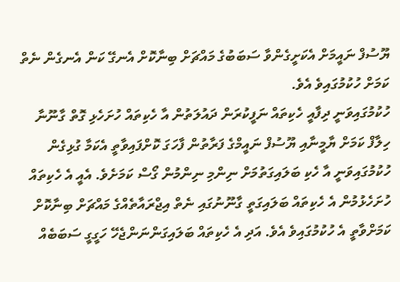ޔޫސުފް ނައީމަށް އެކަށީގެންވާ ސަބަބުގެ މައްޗަށް ބިނާކޮށް އެނގޭ ކަން އެނގެން ނެތް ކަމަށް ހުކުމުގައިވެ އެވެ.
ހުކުމުގައިވަނީ ދިފާއީ ހެކިތައް ނަފީކުރަން ދައުލަތުން އާ ހެކިތައް ހުށަހެޅި ގޮތް ގާނޫނާ ހިލާފް ކަމަށް ޔާމީނާއި ޔޫސުފް ނައީމްގެ ފަރާތުން ފާހަގަ ކޮށްފައިވާތީ އެކަމާ ގުޅިގެން ހުކުމުގައިވަނީ އާ ހެކި ބަލައިގަތުމަށް ނިންމި ނިންމުން ގޯސް ކަމަށެވެ. އެއީ އެ ހެކިތައް ހުށަހެޅުމުން އެ ހެކިތައް ބަލައިގަތީ ގާނޫނުގައި ނެތް އިޖްރައާތެއްގެ މައްޗަށް ބިނާކޮށް ކަމަށްވާތީ އެ ހުކުމުގައިވެ އެވެ. އަދި އެ ހެކިތައް ބަލައިގަންނަންޖެހޭ ހަގީގީ ސަބަބެއް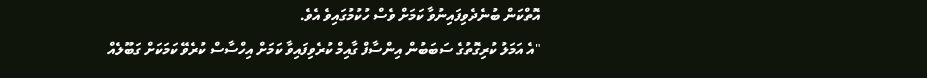އޮތްކަން ބުނެދެވިފައިނުވާ ކަމަށް ވެސް ހުކުމުގައިވެ އެވެ.
"އެ އަމަލު ކުރިގޮތުގެ ސަބަބުން އިންސާފް ގާއިމް ކުރެވިފައިވާ ކަމަށް އިހްސާސް ކުރެވޭ ކަމަކަށް ގަބޫލެއް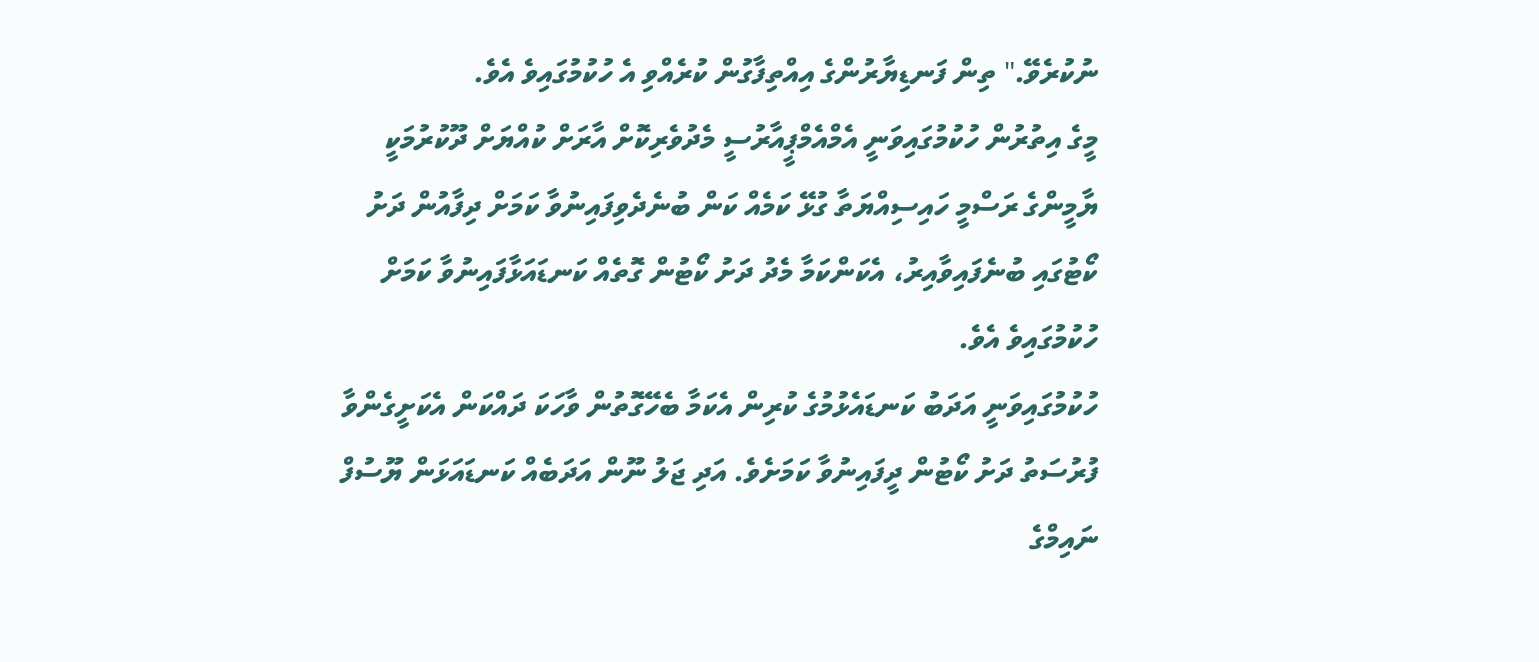ނުކުރެވޭ." ތިން ފަނޑިޔާރުންގެ އިއްތިފާގުން ކުރެއްވި އެ ހުކުމުގައިވެ އެވެ.
މީގެ އިތުރުން ހުކުމުގައިވަނީ އެމްއެމްޕީއާރުސީ މެދުވެރިކޮށް އާރަށް ކުއްޔަށް ދޫކުރުމަކީ ޔާމީންގެ ރަސްމީ ހައިސިއްޔަތާ ގުޅޭ ކަމެއް ކަން ބުނެދެވިފައިނުވާ ކަމަށް ދިފާއުން ދަށު ކޯޓުގައި ބުނެފައިވާއިރު، އެކަންކަމާ މެދު ދަށު ކޯޓުން ގޮތެއް ކަނޑައަޅާފައިނުވާ ކަމަށް ހުކުމުގައިވެ އެވެ.
ހުކުމުގައިވަނީ އަދަބު ކަނޑައެޅުމުގެ ކުރިން އެކަމާ ބެހޭގޮތުން ވާހަކަ ދައްކަން އެކަށީގެންވާ ފުރުސަތު ދަށު ކޯޓުން ދީފައިނުވާ ކަމަށެވެ. އަދި ޖަލު ނޫން އަދަބެއް ކަނޑައަޅަން ޔޫސުފް ނައިމްގެ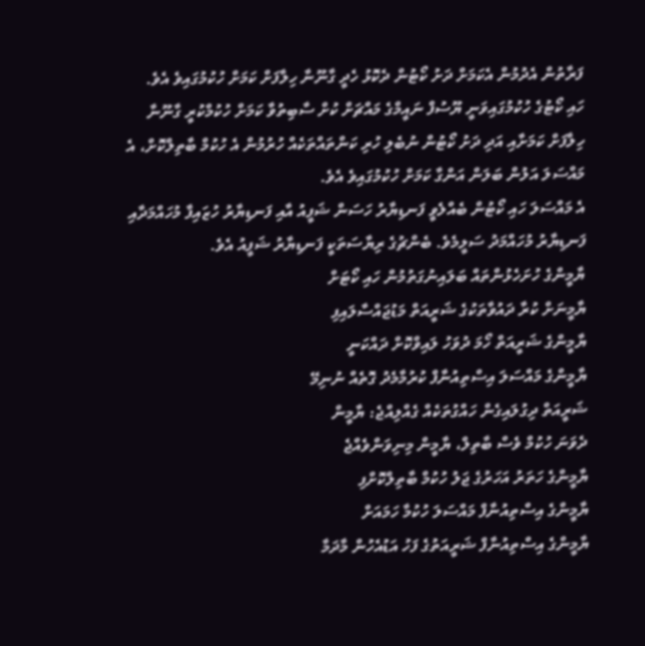ފަރާތުން އެދުމުން އެކަމަށް ދަށު ކޯޓުން ދެކޮޅު ހެދީ ގާނޫނާ ހިލާފަށް ކަމަށް ހުކުމުގައިވެ އެވެ.
ހައި ކޯޓުގެ ހުކުމުގައިވަނީ ޔޫސުފް ނައީމްގެ މައްޗަށް ކުށް ސާބިތުވާ ކަމަށް ހުކުމްކުރީ ގާނޫނާ ހިލާފަށް ކަމަށާއި އަދި ދަށު ކޯޓުން ނުބެލި ހުރި ކަންތައްތަކެއް ހުރުމުން އެ ހުކުމް ބާތިލްކޮށް، އެ މައްސަލަ އަލުން ބަލަން އަންގާ ކަމަށް ހުކުމުގައިވެ އެވެ.
އެ މައްސަލަ ހައި ކޯޓުން ބެއްލެވީ ފަނޑިޔާރު ހަސަން ޝަފީއު އާއި ފަނޑިޔާރު ހުޒައިފާ މުހައްމަދާއި ފަނޑިޔާރު މުހައްމަދު ސަލީމެވެ. ބެންޗުގެ ރިޔާސަތަކީ ފަނޑިޔާރު ޝަފީއު އެވެ.
ޔާމީންގެ ހުށަހެޅުންތައް ބަލައިނުގަތުމުން ހައި ކޯޓަށް
ޔާމީނަށް ކުރާ ދައުވާތަކުގެ ޝަރީއަތް މަޑުޖައްސާލައިފި
ޔާމީންގެ ޝަރީއަތް ހޯމަ ދުވަހު ލައިވްކޮށް ދައްކަނީ
ޔާމީންގެ މައްސަލަ އިސްތިއުނާފް ކުރުމާމެދު ގޮތެއް ނުނިމޭ
ޝަރީއަތް ދިގުލައިގެން ހައްގުތަކެއް ގެއްލިއްޖެ: ޔާމީން
ދެވަނަ ހުކުމް ވެސް ބާތިލް، ޔާމީން މިނިވަންވެއްޖެ
ޔާމީންގެ ހަތަރު އަހަރުގެ ޖަލު ހުކުމް ބާތިލްކޮށްފި
ޔާމީންގެ އިސްތިއުނާފް މައްސަލަ ހުކުމާ ހަމައަށް
ޔާމީންގެ އިސްތިއުނާފް ޝަރީއަތުގެ ފަހު އަޑުއެހުން މާދަމާ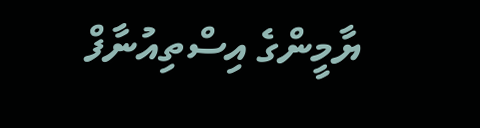ޔާމީންގެ އިސްތިއުނާފް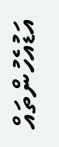އަޑުއެހުންތައް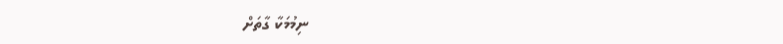ނިމުމަކާ ގާތަށް